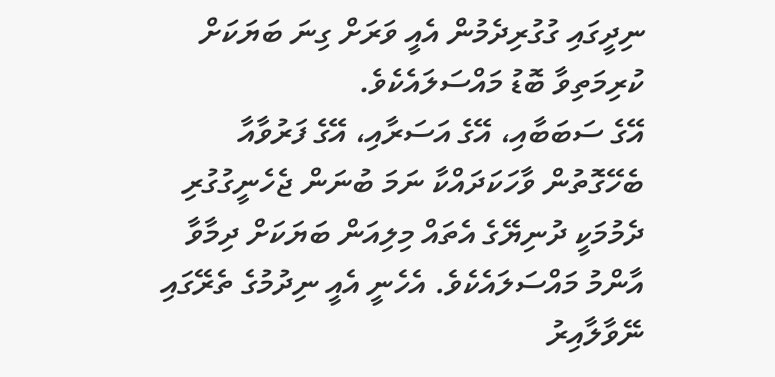ނިދީގައި ގުގުރިދެމުން އެއީ ވަރަށް ގިނަ ބަޔަކަށް ކުރިމަތިވާ ބޮޑު މައްސަލައެކެވެ.
އޭގެ ސަބަބާއި، އޭގެ އަސަރާއި، އޭގެ ފަރުވާއާ ބެހޭގޮތުން ވާހަކަދައްކާ ނަމަ ބުނަން ޖެހެނީގުގުރި ދެމުމަކީ ދުނިޔޭގެ އެތައް މިލިއަން ބަޔަކަށް ދިމާވާ އާންމު މައްސަލައެކެވެ. އެހެނީ އެއީ ނިދުމުގެ ތެރޭގައި ނޭވާލާއިރު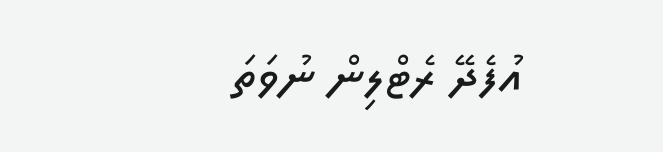އުފެދޭ ރެޓްލިން ނުވަތަ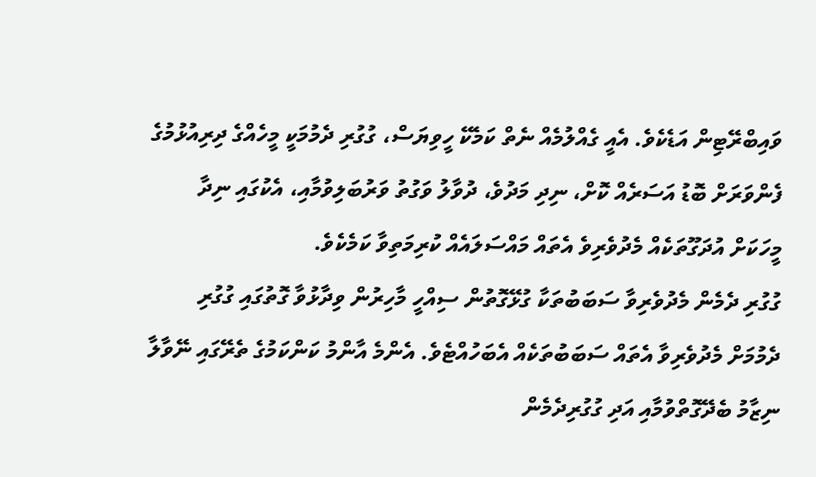ވައިބްރޭޓިން އަޑެކެވެ. އެއީ ގެއްލުމެއް ނެތް ކަމެކޭ ހީވިޔަސް، ގުގުރި ދެމުމަކީ މީހެއްގެ ދިރިއުޅުމުގެ ފެންވަރަށް ބޮޑު އަސަރެއް ކޮށް، ނިދި މަދުވެ، ދުވާލު ވަގުތު ވަރުބަލިވުމާއި، އެކުގައި ނިދާ މީހަކަށް އުދަގޫތަކެއް މެދުވެރިވެ އެތައް މައްސަލައެއް ކުރިމަތިވާ ކަމެކެވެ.
ގުގުރި ދެމެން މެދުވެރިވާ ސަބަބުތަކާ ގުޅޭގޮތުން ސިއްހީ މާހިރުން ވިދާޅުވާ ގޮތުގައި ގުގުރި ދެމުމަށް މެދުވެރިވާ އެތައް ސަބަބުތަކެއް އެބަހުއްޓެވެ. އެންމެ އާންމު ކަންކަމުގެ ތެރޭގައި ނޭވާލާ ނިޒާމު ބެދޭގޮތްވުމާއި އަދި ގުގުރިދެމެން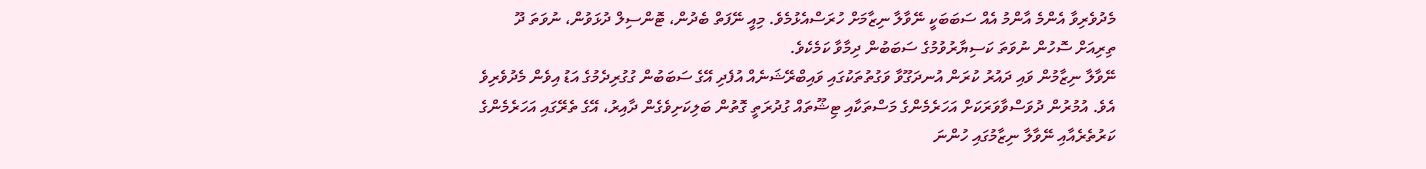މެދުވެރިވާ އެންމެ އާންމު އެއް ސަބަބަކީ ނޭވާލާ ނިޒާމަށް ހުރަސްއެޅުމެވެ. މިއީ ނޭފަތް ބެދުން، ޓޮންސިލް ދުޅަވުން، ނުވަތަ ދޫ ތިރިއަށް ސޮހުން ނުވަތަ ކަސިޔާރުވުމުގެ ސަބަބުން ދިމާވާ ކަމެކެވެ.
ނޭވާލާ ނިޒާމުން ވައި ދައުރު ކުރަން އުނދަގޫވާ ވަގުތުތަކުގައި ވައިބްރޭޝަނެއް އުފެދި އޭގެ ސަބަބުން ގުގުރިދެމުގެ އަޑު އިވެން މެދުވެރިވެ އެވެ. އުމުރުން ދުވަސްވާވަރަކަށް އަހަރެމެންގެ މަސްތަކާއި ޓިޝޫތައް ގުދުރަތީ ގޮތުން ބަލިކަށިވެގެން ދާއިރު، އޭގެ ތެރޭގައި އަހަރެމެންގެ ކަރުތެރެއާއި ނޭވާލާ ނިޒާމުގައި ހުންނަ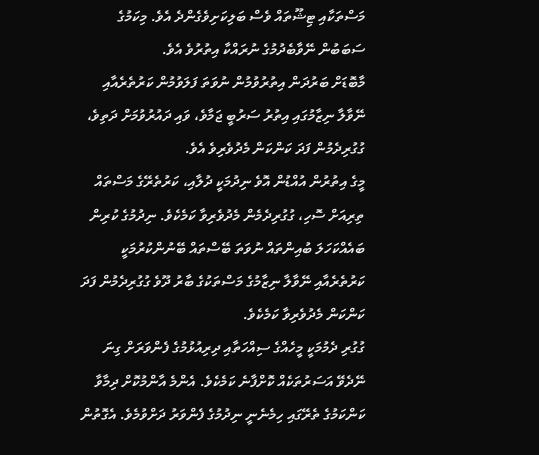މަސްތަކާއި ޓިޝޫތައް ވެސް ބަލިކަށިވެގެންދެ އެވެ. މިކަމުގެ ސަބަބުން ނޭވާބެދުމުގެ ނުރައްކާ އިތުރުވެ އެވެ.
މާބޮޑަށް ބަރުދަން އިތުރުވުމުން ނުވަތަ ފަލަވުމުން ކަރުތެރެއާއި ނޭވާލާ ނިޒާމުގައި އިތުރު ސަރުބީ ޖަމާވެ، ވައި ދައުރުވުމަށް ދަތިވެ، ގުގުރިދެމުން ފަދަ ކަންކަން މެދުވެރިވެ އެވެ.
މީގެ އިތުރުން އުއްޑުން އޮވެ ނިދުމަކީ ދުލާއި، ކަރުތެރޭގެ މަސްތައް ތިރިއަށް ސޮހި، ގުގުރިދެމެން މެދުވެރިވާ ކަމެކެވެ. ނިދުމުގެ ކުރިން ބައެއްކަހަލަ ބުއިންތައް ނުވަތަ ބޭސްތައް ބޭނުންކުރުމަކީ ކަރުތެރެއާއި ނޭވާލާ ނިޒާމުގެ މަސްތަކުގެ ބާރު ދޫވެ ގުގުރިދެމުން ފަދަ ކަންކަން މެދުވެރިވާ ކަމެކެވެ.
ގުގުރި ދެމުމަކީ މީހެއްގެ ސިއްހަތާއި ދިރިއުޅުމުގެ ފެންވަރަށް ގިނަ ނޭދެވޭ އަސަރުތަކެއް ކޮށްފާނެ ކަމެކެވެ. އެންމެ އާންމުކޮށް ދިމާވާ ކަންކަމުގެ ތެރޭގައި ހިމެނެނީ ނިދުމުގެ ފެންވަރު ދަށްވުމެވެ. އެގޮތުން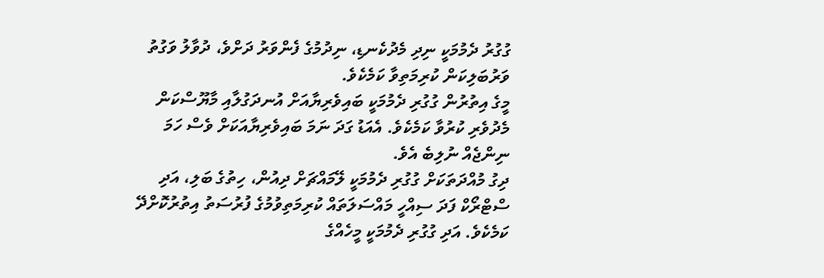ގުގުރު ދެމުމަކީ ނިދި މެދުކެނޑި، ނިދުމުގެ ފެންވަރު ދަށްވެ، ދުވާލު ވަގުތު ވަރުބަލިކަން ކުރިމަތިވާ ކަމެކެވެ.
މީގެ އިތުރުން ގުގުރި ދެމުމަކީ ބައިވެރިޔާއަށް އުނދަގުލާއި މާޔޫސްކަން މެދުވެރި ކުރުވާ ކަމެކެވެ. އެއަޑު ގަދަ ނަމަ ބައިވެރިޔާއަކަށް ވެސް ހަމަ ނިންޖެއް ނުލިބެ އެވެ.
ދިގު މުއްދަތަކަށް ގުގުރި ދެމުމަކީ ލޭމައްޗަށް ދިއުން، ހިތުގެ ބަލި، އަދި ސްޓްރޯކް ފަދަ ސިއްހީ މައްސަލަތައް ކުރިމަތިވުމުގެ ފުރުސަތު އިތުރުކޮށްދޭ ކަމެކެވެ. އަދި ގުގުރި ދެމުމަކީ މީހެއްގެ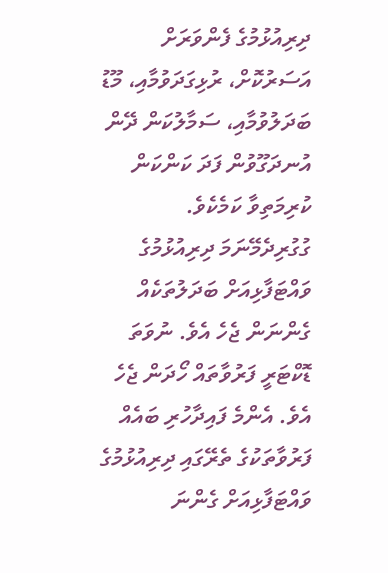ދިރިއުޅުމުގެ ފެންވަރަށް އަސަރުކޮށް، ރުޅިގަދަވުމާއި، މޫޑު ބަދަލުވުމާއި، ސަމާލުކަން ދޭން އުނދަގޫވުން ފަދަ ކަންކަން ކުރިމަތިވާ ކަމެކެވެ.
ގުގުރިދެމޭނަމަ ދިރިއުޅުމުގެ ވައްޓަފާޅިއަށް ބަދަލުތަކެއް ގެންނަން ޖެހެ އެވެ. ނުވަތަ ޑޮކްޓަރީ ފަރުވާތައް ހޯދަން ޖެހެ އެވެ. އެންމެ ފައިދާހުރި ބައެއް ފަރުވާތަކުގެ ތެރޭގައި ދިރިއުޅުމުގެ ވައްޓަފާޅިއަށް ގެންނަ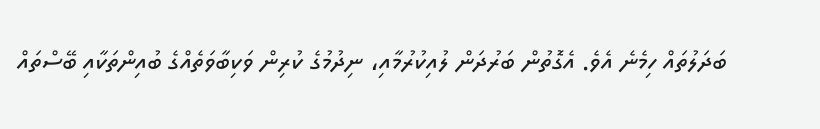ބަދަލުތައް ހިމެނެ އެވެ. އެގޮތުން ބަރުދަން ލުއިކުރުމާއި، ނިދުމުގެ ކުރިން ވަކިބާވަތެއްގެ ބުއިންތަކާއި ބޭސްތައް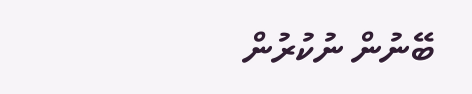ބޭނުން ނުކުރުން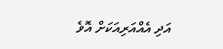އަދި އެއްއަރިއަކަށް އޮވެ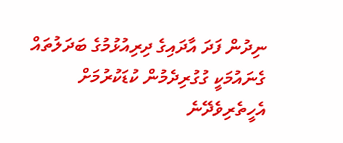ނިދުން ފަދަ އާދައިގެ ދިރިއުޅުމުގެ ބަދަލުތައް ގެނައުމަކީ ގުގުރިދެމުން ކުޑަކުރުމަށް އެހީތެރިވެދޭނެ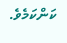ކަންކަމެވެ.